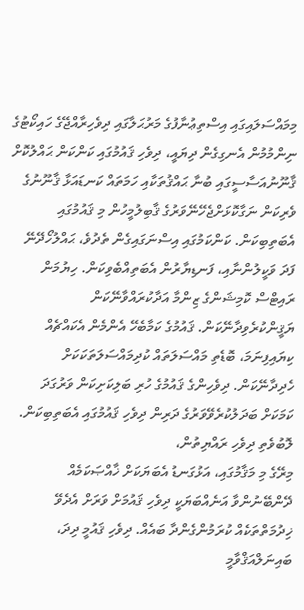މިމައްސަލައިގައި އިސްތިޢުނާފުގެ މަރުޙަލާގައި ދިވެހިރާއްޖޭގެ ހައިކޯޓުގެ ނިންމުމުން އެނގިގެން ދިޔައީ، ދިވެހި ޤައުމުގައި ކަންކަން ޙައްލުކޮށް ޤާނޫނުއަސާސީގައި ބުނާ ޙައްޤުތަކާއި ހަމަތައް ކަނޑައަޅާ ޤާނޫނުގެ ވެރިކަން ނަގާކޮޅަށްޖެހޭނޭވަރުގެ ޤާބިލުމީހުން މި ޤައުމުގައި އެބަތިބިކަން. ކަންކަމުގައި އިސްނަގައިގެން ތެދުވެ، ޙައްލުހޯދޭނޭ ފަދަ ވަކީލުންނާއި، ފަނޑިޔާރުން އެބަތިއްބެވިކަން. ހިޔުމަން ރައިޓްސް ކޮމިޝަންގެ ޒިންމާ އަދާކުރައްވާނޭކަން ޔަޤީންކުރެވިދާނޭކަން. ޤައުމުގެ ކަމާބެހޭ އެންމެން އެކައްޗެއް ކިޔައިފިނަމަ، ބޮޑެތި މައްސަލަތައް ކުދިމައްސަލަތަކަކަށް ހެދިދާނޭކަން. ދިވެހިންގެ ޤައުމުގެ ހުރި ބަލިކަށިކަން ވަރުގަދަ ކަމަކަށް ބަދަލުކުރެވޭވަރުގެ ދަރިން ދިވެހި ޤައުމުގައި އެބަތިބިކަން.
ލޮބުވެތި ދިވެހި ރައްޔިތުން،
މިރޭގެ މި މަޤާމުގައި، އަޅުގަނޑު އެބަޔަކަށް ޚާއްޞަކަމެއް ދޭންބޭނުންވާ އަނެއްބަޔަކީ ދިވެހި ޤައުމަށް ވަރަށް އެދެވޭ ޚިދުމަތްތަކެއް ކުރަމުންގެންދާ ބައެއް. ދިވެހި ޤައުމީ ދިދަ، ބައިނަލްއަޤްވާމީ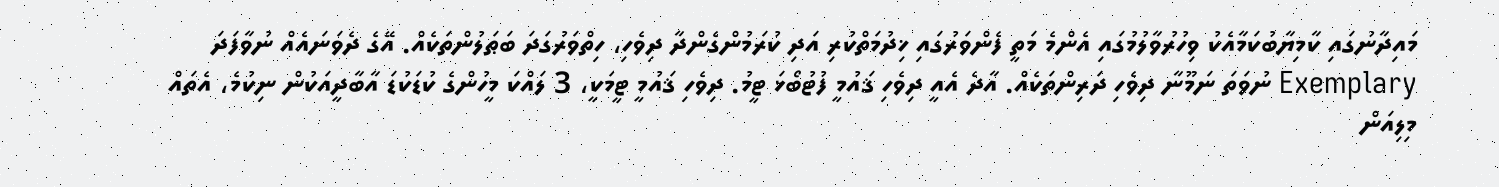މައިދާނުގައި ކާމިޔާބުކަމާއެކު ވިހުރުވާލުމުގައި އެންމެ މަތީ ފެންވަރުގައި ޚިދުމަތްކުރި އަދި ކުރަމުންގެންދާ ދިވެހި، ހިތްވަރުގަދަ ބަޠަލުންތަކެއް. އޭގެ ދެވަނައެއް ނުވާފަދަ Exemplary ނުވަތަ ނަމޫނާ ދިވެހި ދަރިންތަކެއް. އާދެ އެއީ ދިވެހި ޤައުމީ ފުޓުބޯޅަ ޓީމު. ދިވެހި ޤައުމީ ޓީމަކީ، 3 ލައްކަ މީހުންގެ ކުޑަކުޑަ އާބާދީއަކުން ނިކުމެ، އެތައް މިލިއަން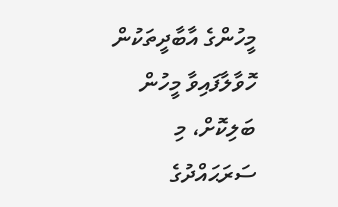މީހުންގެ އާބާދީތަކުން ހޮވާލާފައިވާ މީހުން ބަލިކޮށް، މި ސަރަޙައްދުގެ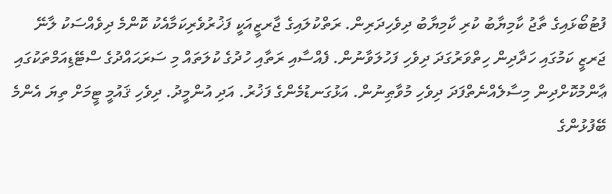ފުޓުބޯޅައިގެ ތާޖު ކާމިޔާބު ކުރި ކާމިޔާބު ދިވެހިދަރިން. ރަތްކުލައިގެ ޖާރޒީއަކީ ފަޚުރުވެރިކަމާއެކު ކޮންމެ ދިވެއްސަކު ލާނޭ ޖަރޒީ ކަމުގައި ހަދާދިން ހިތްވަރުގަދަ ދިވެހި ފަހުލަވާނުން. ފެއްސާއި ރަތާއި ހުދުގެ ކުލަތައް މި ސަރަޙައްދުގެ ސްޓޭޑިއަމްތަކުގައި ޢާންމުކޮށްދިން މިސާލެއްނެތްފަދަ ދިވެހި މުވާޠިނުން. އަޅުގަނޑުމެންގެ ފަޚުރު. އަދި އުންމީދު. ދިވެހި ޤައުމީ ޓީމަށް ތިޔަ އެންމެ ބޭފުޅުންގެ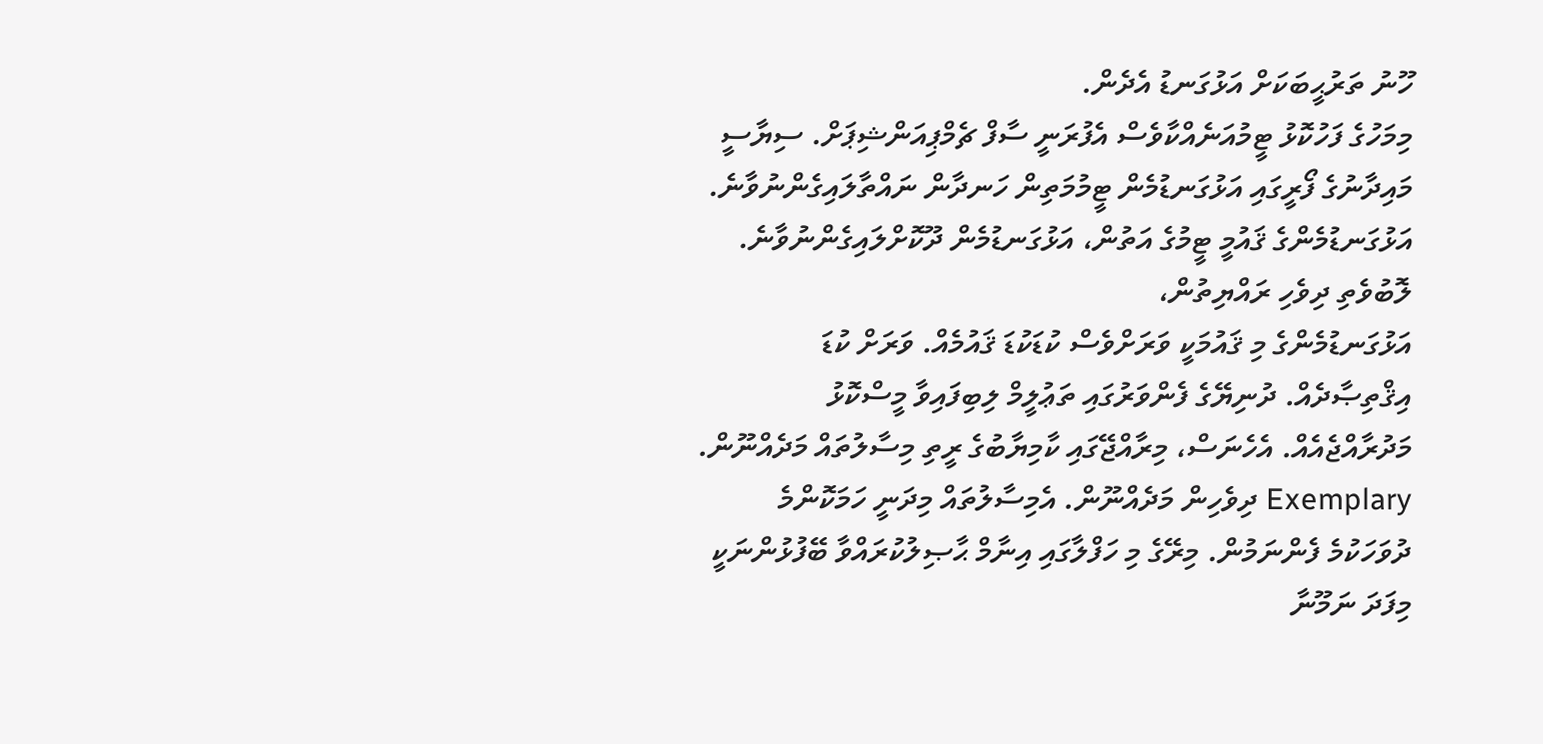ހޫނު ތަރުޙީބަކަށް އަޅުގަނޑު އެދެން.
މިމަހުގެ ފަހުކޮޅު ޓީމުއަނެއްކާވެސް އެފުރަނީ ސާފް ޗެމްޕިއަންޝިޕަށް. ސިޔާސީ މައިދާނުގެ ފޯރީގައި އަޅުގަނޑުމެން ޓީމުމަތިން ހަނދާން ނައްތާލައިގެންނުވާނެ. އަޅުގަނޑުމެންގެ ޤައުމީ ޓީމުގެ އަތުން، އަޅުގަނޑުމެން ދޫކޮށްލައިގެންނުވާނެ.
ލޮބުވެތި ދިވެހި ރައްޔިތުން،
އަޅުގަނޑުމެންގެ މި ޤައުމަކީ ވަރަށްވެސް ކުޑަކުޑަ ޤައުމެއް. ވަރަށް ކުޑަ އިޤްތިޞާދެއް. ދުނިޔޭގެ ފެންވަރުގައި ތަޢުލީމް ލިބިފައިވާ މީސްކޮޅު މަދުރާއްޖެއެއް. އެހެނަސް، މިރާއްޖޭގައި ކާމިޔާބުގެ ރީތި މިސާލުތައް މަދެއްނޫން. Exemplary ދިވެހިން މަދެއްނޫން. އެމިސާލުތައް މިދަނީ ހަމަކޮންމެ ދުވަހަކުމެ ފެންނަމުން. މިރޭގެ މި ހަފްލާގައި އިނާމް ޙާޞިލުކުރައްވާ ބޭފުޅުންނަކީ މިފަދަ ނަމޫނާ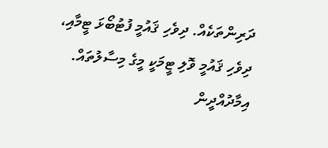ދަރިންތަކެއް. ދިވެހި ޤައުމީ ފުޓުބޯޅަ ޓީމާއި، ދިވެހި ޤައުމީ ވޮލި ޓީމަކީ މީގެ މިސާލުތައް. އިމާދުއްދީން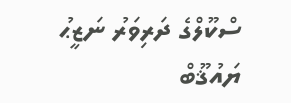ސްކޫލްގެ ދަރިވަރު ނަޒީޙު ޔައުޤޫބް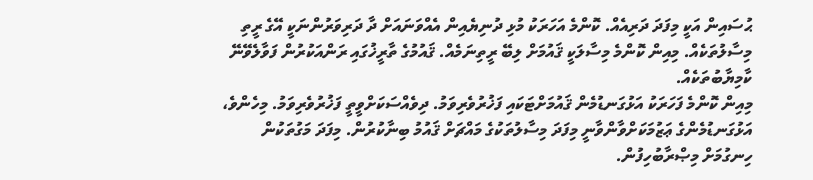ޙުސައިން އަކީ މިފަދަ ދަރިއެއް. ކޮންމެ އަހަރަކު މުޅި ދުނިޔެއިން އެއްވަނައަށް ދާ ދަރިވަރުންނަކީ އޭގެ ރީތި މިސާލުތަކެއް. މިއިން ކޮންމެ މިސާލަކީ ޤައުމަށް ލިބޭ ރީތިނަމެއް. ޤައުމުގެ ތާރީޚުގައި ރަންއަކުރުން ފަވާލެވޭނޭ ކާމިޔާބުތަކެއް.
މިއިން ކޮންމެ ފަހަރަކު އަޅުގަނޑުމެން ޤައުމަށްޓަކައި ފަޚުރުވެރިވަމު. ދިވެއްސަކަށްވީތީ ފަޚުރުވެރިވަމު. މިހެންވެ، އަޅުގަނޑުމެންގެ ޢަޒުމަކަށްވާންވާނީ މިފަދަ މިސާލުތަކުގެ މައްޗަށް ޤައުމު ބިނާކުރުން. މިފަދަ މަގުތަކުން ހިނގުމަށް މިޞްރާބުހިފުން.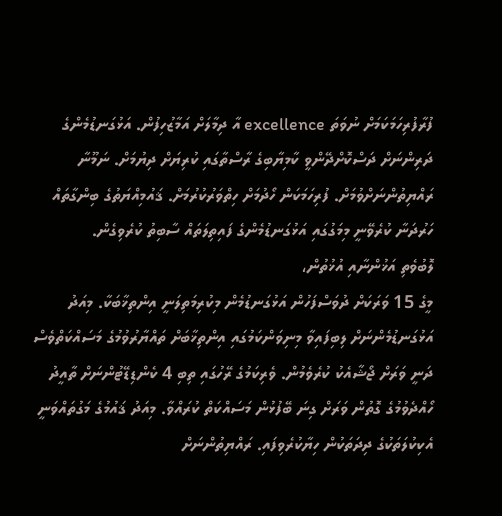ފުރާފުރިހަމަކަމަށް ނުވަތަ excellence އާ ދިމާލަށް އަމާޒުހިފުން. އަޅުގަނޑުމެންގެ ދަރިންނަށް ދަސްކޮށްދޭންވީ ކާމިޔާބިގެ ރާސްތާގައި ކުރިޔަށް ދިޔުމަށް. ނަމޫނާ ރައްޔިތުންނަށްވުމަށް. ފުރިހަމަކަން ހޯދުމަށް ހިތްވަރުކުރުމަށް. ޤައުމިއްޔަތުގެ ބިންގާތައް ހަރުދަނާ ކުރެވޭނީ މިމަގުގައި އަޅުގަނޑުމެންގެ ފައިތިލަތައް ސާބިތު ކުރެވިގެން.
ލޮބުވެތި އަޚުންނާއި އުޚުތުން،
މީގެ 15 ވަރަކަށް ދުވަސްފަހުން އަޅުގަނޑުމެން މިކުރިމަތިލަނީ އިންތިޚާބަކާ. މިއަދު އަޅުގަނޑުމެންނަށް ލިބިފައިވާ މިނިވަންކަމުގައި އިންތިޚާބަށް ތައްޔާރުވުމުގެ މަސައްކަތްވެސް ދަނީ ވަރަށް ޖޯޝާއެކު ކުރެވެމުން. ވެރިކަމުގެ ރޭހުގައި ތިބި 4 ކެންޑިޑޭޓުންނަށް ތާއީދު ހޯއްދެވުމުގެ ގޮތުން ވަރަށް ގިނަ ބޭފުޅުން މަސައްކަތް ކުރައްވާ. މިއަދު ޤައުމުގެ މަގުތައްވަނީ އެކިކުލަތަކުގެ ދިދަތަކުން ހިޔާކުރެވިފައި. ރައްޔިތުންނަށް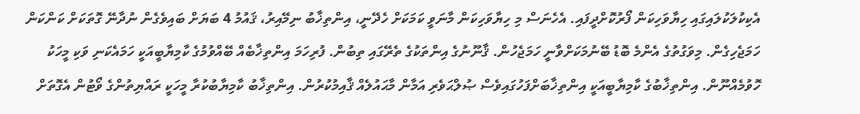އެކިކުލަކުލައިގައި ހިޔާވަހިކަން ފޯރުކޮށްދީފައި. އެހެނަސް މި ހިޔާވަހިކަން މާނަވީ ކަމަކަށް ހެދޭނީ، އިންތިޚާބު ނިމޭއިރު، ޤައުމު 4 ބަޔަށް ބައިވެގެން ނުދާނޭ ގޮތަކަށް ކަންކަން ހަމަޖެހިގެން. މިވަގުތުގެ އެންމެ ބޮޑު ބޭނުމަކަށްވާނީ ހަމަޖެހުން. ޤާނޫނުގެ އިންތަކުގެ ތެރޭގައި ތިބުން. ފުރިހަމަ އިންތިޚާބެއް ބޭއްވުމުގެ ކާމިޔާބީއަކީ ހަމައެކަނި ވަކި މީހަކު ހޮވުމެއްނޫން. އިންތިޚާބުގެ ކާމިޔާބީއަކީ އިންތިޚާބަށްފަހުގައިވެސް ޞުލްޙަވެރި އަމާން މާޙައުލެއް ޤާއިމުކުރުން. އިންތިޚާބު ކާމިޔާބުކުރާ މީހަކީ ރައްޔިތުންގެ ވޯޓުން އެގޮތަށް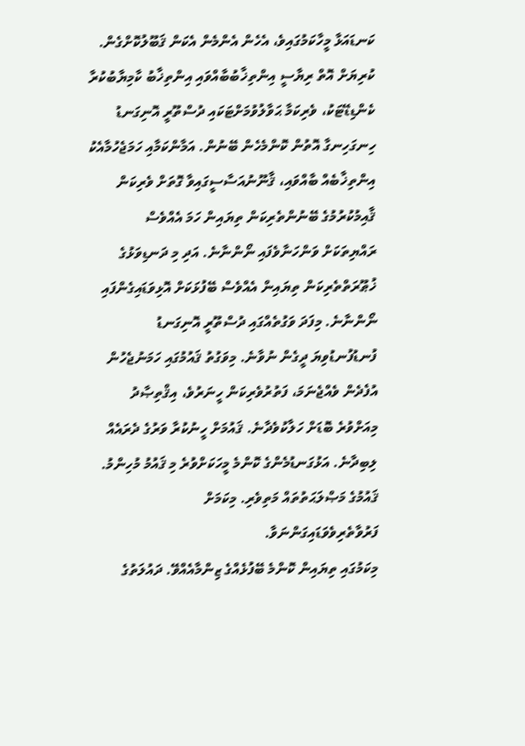ކަނޑައަޅާ މީހާކަމުގައިވެ، އެހެން އެންމެން އެކަން ޤަބޫލުކޮށްގެން.
ކުރިޔަށް އޮތް ރިޔާސީ އިންތިޚާބުބާއްވައި އިންތިޚާބު ކާމިޔާބުކުރާ ކެންޑިޑޭޓަކު، ވެރިކަމާ ޙަވާލުވުމަށްޓަކައި ދުސްތޫރީ އޮނިގަނޑު ހިނގަހިނގާ އޮތުން ކޮންމެހެން ބޭނުން. އަމާންކަމާއި ހަމަޖެހުމާއެކު އިންތިޚާބެއް ބާއްވައި، ޤާނޫނުއަސާސީގައިވާ ގޮތަށް ވެރިކަން ޤާއިމުކުރުމުގެ ބޭނުންތެރިކަން ތިޔައިން ހަމަ އެއްވެސް ރައްޔިތަކަށް ވަންހަނާވެފައި ނޯންނާނެ. އަދި މި ދަނޑިވަޅުގެ ޚުޠޫރަތްތެރިކަން ތިޔައިން އެއްވެސް ބޭފުޅަކަށް އޮޅިވަޑައިގެންފައި ނޯންނާނެ. މިފަދަ ވަގުތެއްގައި ދުސްތޫރީ އޮނިގަނޑު ފުނޑުފުނޑުވިޔަ ދީގެން ނުވާނެ. މިވަގުތު ޤައުމުގައި ހަމަނުޖެހުން އުފެދެން ވެއްޖެނަމަ، ފަތުރުވެރިކަން ހީނަރުވެ، އިޤްތިޞާދު މިއަށްވުރެ ބޮޑަށް ހަލާކުވެދާނެ. ޤައުމަށް ހީނުކުރާ ވަރުގެ ދެރައެއް ލިބިދާނެ. އަޅުގަނޑުމެންގެ ކޮންމެ މީހަކަށްވުރެ މި ޤައުމު މުހިންމު. ޤައުމުގެ މަޞްލަޙަތުތައް މަތިވެރި. މިކަމަށް ފަރުވާތެރިވެވަޑައިގަންނަވާ.
މިކަމުގައި ތިޔައިން ކޮންމެ ބޭފުޅެއްގެ ޒިންމާއެއްވޭ. ދައުލަތުގެ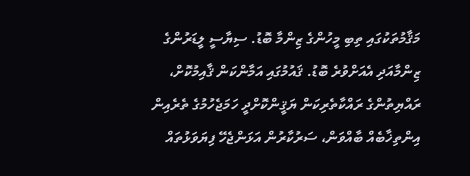މަޤާމުތަކުގައި ތިބި މީހުންގެ ޒިންމާ ބޮޑު. ސިޔާސީ ލީޑަރުންގެ ޒިންމާއަދި އެއަށްވުރެ ބޮޑު. ޤައުމުގައި އަމާންކަން ޤާއިމުކޮށް، ރައްޔިތުންގެ ރައްކާތެރިކަން ޔަޤީންކޮށްދީ ހަމަޖެހުމުގެ ތެރެއިން އިންތިޚާބެއް ބާއްވަން، ސަރުކާރުން އަޅަންޖެހޭ ފިޔަވަޅުތައް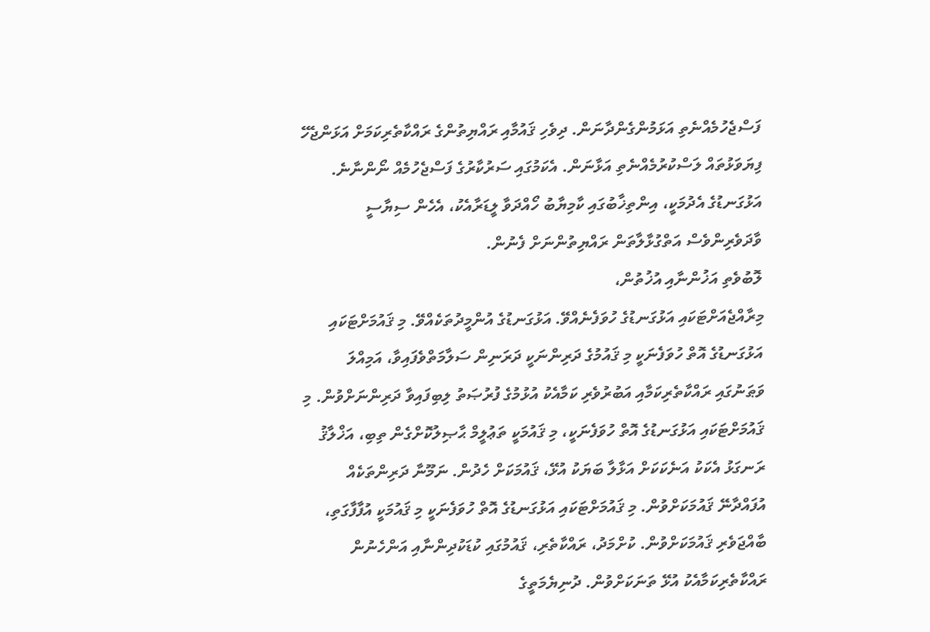ފަސްޖެހުމެއްނެތި އަޅަމުންގެންދާނަން. ދިވެހި ޤައުމާއި ރައްޔިތުންގެ ރައްކާތެރިކަމަށް އަޅަންޖެހޭ ފިޔަވަޅުތައް ލަސްކުރުމެއްނެތި އަޅާނަން. އެކަމުގައި ސަރުކާރުގެ ފަސްޖެހުމެއް ނޯންނާނެ.
އަޅުގަނޑުގެ އެދުމަކީ، އިންތިޚާބުގައި ކާމިޔާބު ހޯއްދަވާ ލީޑަރާއެކު، އެހެން ސިޔާސީ ވާދަވެރިންވެސް އަތްގުޅާލާތަން ރައްޔިތުންނަށް ފެނުން.
ލޮބުވެތި އަޚުންނާއި އުޚުތުން،
މިރާއްޖެއަށްޓަކައި އަޅުގަނޑުގެ ހުވަފެނެއްވޭ. އަޅުގަނޑުގެ އުންމީދުތަކެއްވޭ. މި ޤައުމަށްޓަކައި އަޅުގަނޑުގެ އޮތް ހުވަފެނަކީ މި ޤައުމުގެ ދަރިންނަކީ ދަރަނިން ސަލާމަތްވެފައިވާ، އަމިއްލަ ވަޠަނުގައި ރައްކާތެރިކަމާއި އަބުރުވެރި ކަމާއެކު އުޅުމުގެ ފުރުޞަތު ލިބިފައިވާ ދަރިންނަށްވުން. މި ޤައުމަށްޓަކައި އަޅުގަނޑުގެ އޮތް ހުވަފެނަކީ، މި ޤައުމަކީ ތަޢުލީމް ޙާޞިލުކޮށްގެން ތިބި، އަޚްލާޤު ރަނގަޅު އެކަކު އަނެކަކަށް އަޅާލާ ބަޔަކު އުޅޭ، ޤައުމަކަށް ހެދުން. ނަމޫނާ ދަރިންތަކެއް އުފައްދާނޭ ޤައުމަކަށްވުން. މި ޤައުމަށްޓަކައި އަޅުގަނޑުގެ އޮތް ހުވަފެނަކީ މި ޤައުމަކީ އުފާފާގަތި، ބާއްޖަވެރި ޤައުމަކަށްވުން. ކުށްމަދު، ރައްކާތެރި، ޤައުމުގައި ކުޑަކުދިންނާއި އަންހެނުން ރައްކާތެރިކަމާއެކު އުޅޭ ތަނަކަށްވުން. ދުނިޔެމަތީގެ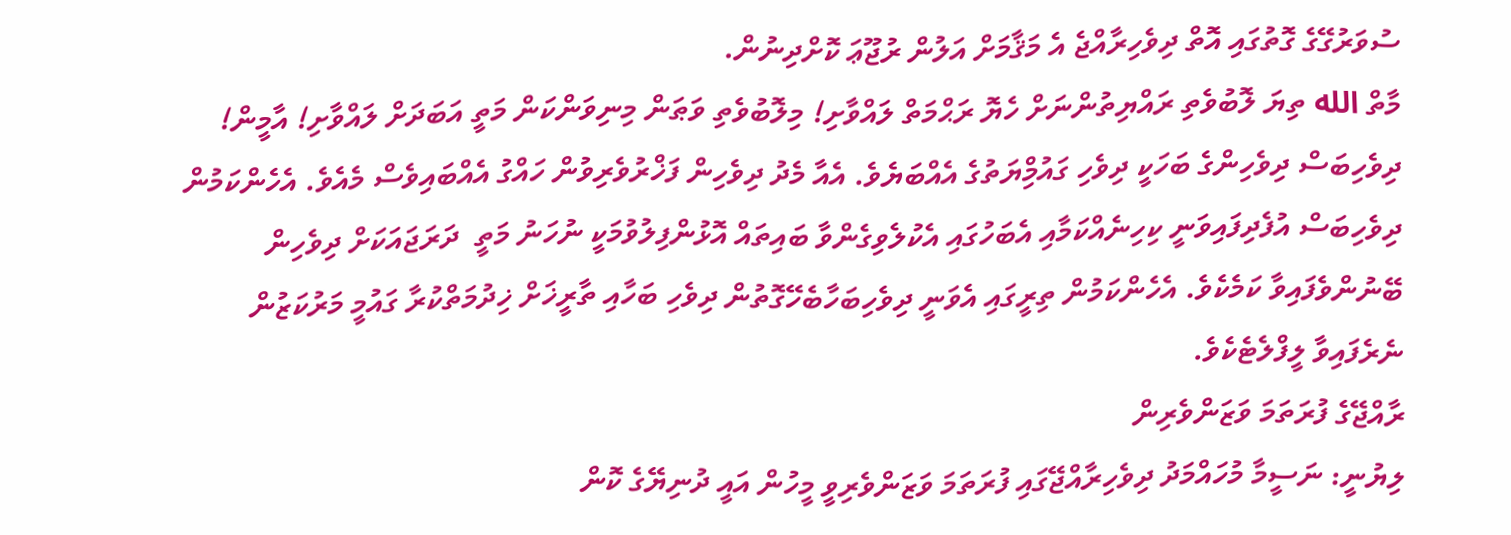ސުވަރުގޭގެ ގޮތުގައި އޮތް ދިވެހިރާއްޖެ އެ މަޤާމަށް އަލުން ރުޖޫޢަ ކޮށްދިނުން.
މާތް الله ތިޔަ ލޮބުވެތި ރައްޔިތުންނަށް ހެޔޮ ރަޙްމަތް ލައްވާށި! މިލޮބުވެތި ވަޠަން މިނިވަންކަން މަތީ އަބަދަށް ލައްވާށި! އާމީން!
ދިވެހިބަސް ދިވެހިންގެ ބަހަކީ ދިވެހި ގައުމިްޔަތުގެ އެއްބަޔެވެ. އެއާ މެދު ދިވެހިން ފަޚްރުވެރިވުން ހައްގު އެއްބައިވެސް މެއެވެ. އެހެންކަމުން ދިވެހިބަސް އުފެދިފައިވަނީ ކިހިނެއްކަމާއި އެބަހުގައި އެކުލެވިގެންވާ ބައިތައް އޮޅުންފިލުވުމަކީ ނުހަނު މަތީ  ދަރަޖައަކަށް ދިވެހިން ބޭނުންވެފައިވާ ކަމެކެވެ. އެހެންކަމުން ތިރީގައި އެވަނީ ދިވެހިބަހާބެހޭގޮތުން ދިވެހި ބަހާއި ތާރީޚަށް ޚިދުމަތްކުރާ ގައުމީ މަރުކަޒުން ނެރެފައިވާ ލީފްލެޓެކެވެ.
ރާއްޖޭގެ ފުރަތަމަ ވަޒަންވެރިން
ލިޔުނީ: ނަސީމާ މުހައްމަދު ދިވެހިރާއްޖޭގައި ފުރަތަމަ ވަޒަންވެރިވީ މީހުން އައީ ދުނިޔޭގެ ކޮން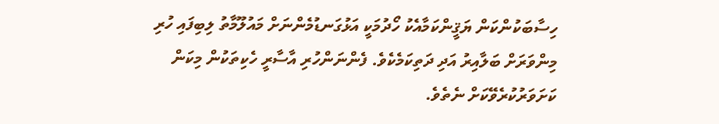ހިސާބަކުންކަން ޔަޤީންކަމާއެކު ހޯދުމަކީ އަޅުގަނޑުމެންނަށް މައުލޫމާތު ލިބިފައި ހުރި މިންވަރަށް ބަލާއިރު އަދި ދަތިކަމެކެވެ. ފެންނަންހުރި އާސާރީ ހެކިތަކުން މިކަން ކަށަވަރުކުރެވޭކަށް ނެތެވެ.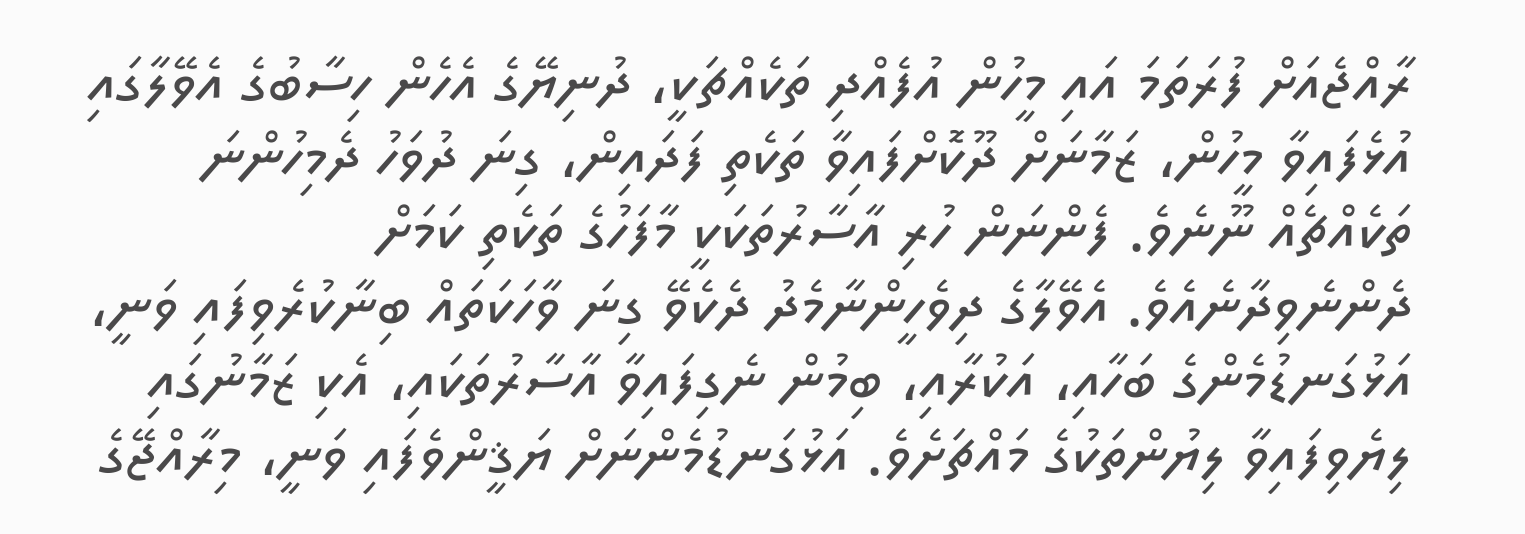ރާއްޖެއަށް ފުރަތަމަ އައި މީހުން އުފެއްދި ތަކެއްޗަކީ، ދުނިޔޭގެ އެހެން ހިސާބުގެ އެވޭލާގައި އުޅެފައިވާ މީހުން، ޒަމާނަށް ދޫކޮށްފައިވާ ތަކެތި ފަދައިން، ގިނަ ދުވަހު ދެމިހުންނަ ތަކެއްޗެއް ނޫނެވެ. ފެންނަން ހުރި އާސާރުތަކަކީ މާފަހުގެ ތަކެތި ކަމަށް ދެންނެވިދާނެއެވެ. އެވޭލާގެ ދިވެހީންނާމެދު ދެކެވޭ ގިނަ ވާހަކަތައް ބިނާކުރެވިފައި ވަނީ، އަޅުގަނޑުމެންގެ ބަހާއި، އަކުރާއި، ބިމުން ނެގިފައިވާ އާސާރުތަކައި، އެކި ޒަމާނުގައި ލިޔެވިފައިވާ ލިޔުންތަކުގެ މައްޗަށެވެ. އަޅުގަނޑުމެންނަށް ޔަޤީންވެފައި ވަނީ، މިރާއްޖޭގެ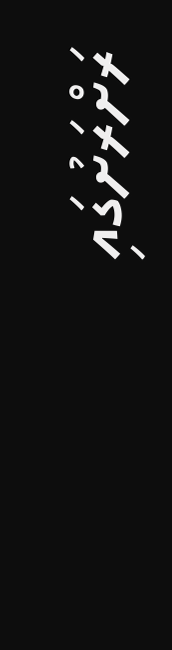ރަށްރަށުގައި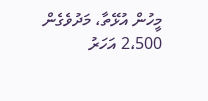މީހުން އުޅޭތާ، މަދުވެގެން 2،500 އަހަރު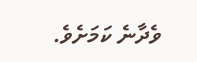ވެދާނެ ކަމަށެވެ.